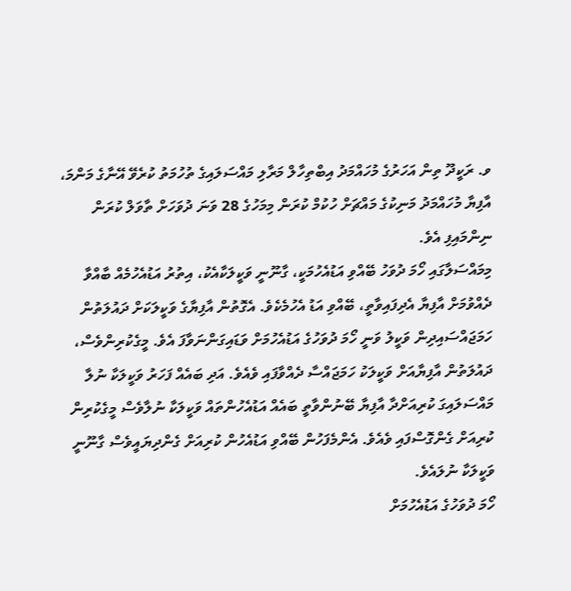ވ. ރަކީދޫ ތިން އަހަރުގެ މުހައްމަދު އިބްތިހާލް މަރާލި މައްސަލައިގެ ތުހުމަތު ކުރެވޭ އޭނާގެ މަންމަ، އާފިޔާ މުހައްމަދު މަނިކުގެ މައްޗަށް ހުކުމް ކުރަން މިމަހުގެ 28 ވަނަ ދުވަހަށް ތާވަލް ކުރަން ނިންމައިފި އެވެ.
މިމައްސަލާގައި ހޯމަ ދުވަހު ބޭއްވި އަޑުއެހުމަކީ، ގާނޫނީ ވަކީލަކާއެކު، އިތުރު އަޑުއެހުމެއް ބާއްވާ ދެއްވުމަށް އާފިޔާ އެދިފައިވާތީ، ބޭއްވި އަޑު އެހުމެކެވެ. އެގޮތުން އާފިޔާގެ ވަކީލަކަށް ދައުލަތުން ހަމަޖައްސައިދިން ވަކީލު ވަނީ ހޯމަ ދުވަހުގެ އަޑުއެހުމަށް ވަޑައިގަންނަވާފަ އެވެ. މީގެކުރިންވެސް، ދައުލަތުން އާފިޔާއަށް ވަކީލަކު ހަމަޖައްސާ ދެއްވާފައި ވެއެވެ. އަދި ބައެއް ފަހަރު ވަކީލަކާ ނުލާ މައްސަލައިގަ ކުރިއަށްދާ އާފިޔާ ބޭނުންވާތީ ބައެއް އަޑުއެހުންތައް ވަކީލަކާ ނުލާވެސް މީގެކުރިން ކުރިއަށް ގެންގޮސްފައި ވެއެވެ. އެންމެފަހުން ބޭއްވި އަޑުއެހުން ކުރިއަށް ގެންދިޔައީވެސް ގާނޫނީ ވަކީލަކާ ނުލައެވެ.
ހޯމަ ދުވަހުގެ އަޑުއެހުމަށް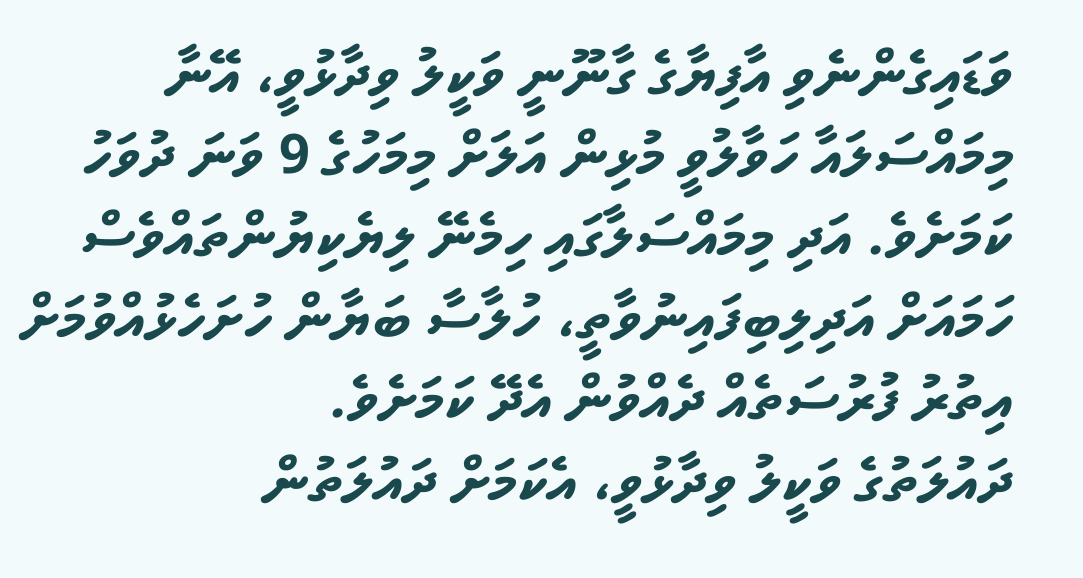ވަޑައިގެންނެވި އާފިޔާގެ ގާނޫނީ ވަކީލު ވިދާޅުވީ، އޭނާ މިމައްސަލައާ ހަވާލުވީ މުޅިން އަލަށް މިމަހުގެ 9 ވަނަ ދުވަހު ކަމަށެވެ. އަދި މިމައްސަލާގައި ހިމެނޭ ލިޔެކިޔުންތައްވެސް ހަމައަށް އަދިލިބިފައިނުވާތީ، ހުލާސާ ބަޔާން ހުށަހެޅުއްވުމަށް އިތުރު ފުރުސަތެއް ދެއްވުން އެދޭ ކަމަށެވެ.
ދައުލަތުގެ ވަކީލު ވިދާޅުވީ، އެކަމަށް ދައުލަތުން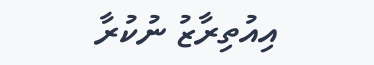އިއުތިރާޒު ނުކުރާ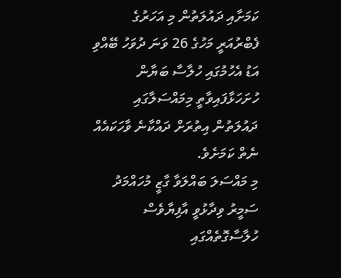ކަމަށާއި ދައުލަތުން މި އަހަރުގެ ފެބްރުއަރީ މަހުގެ 26 ވަނަ ދުވަހު ބޭއްވި އަޑު އެހުމުގައި ހުލާސާ ބަޔާން ހުށަހަޅާފައިވާތީ މިމައްސަލާގައި ދައުލަތުން އިތުރަށް ދައްކާނެ ވާހަކައެއް ނެތް ކަމަށެވެ.
މި މައްސަލަ ބައްލަވާ ގާޒީ މުހައްމަދު ސަމީރު ވިދާޅުވީ އާފިޔާވެސް ހުލާސާގޮތެއްގައި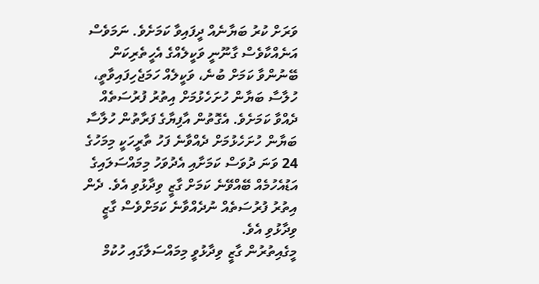ވަރަށް ކުރު ބަޔާނެއް ދީފައިވާ ކަމަށެވެ. ނަމަވެސް އަނެއްކާވެސް ގާނޫނީ ވަކީލެއްގެ އެހީތެރިކަން ބޭނުންވާ ކަމަށް ބުނެ، ވަކީލެއް ހަމަޖެހިފައިވާތީ، ހުލާސާ ބަޔާން ހުށަހެޅުމަށް އިތުރު ފުރުސަތެއް ދެއްވާ ކަމަށެވެ. އެގޮތުން އާފިޔާގެ ފަރާތުން ހުލާސާ ބަޔާން ހުށަހެޅުމަށް ދެއްވާނެ ފަހު ތާރީހަކީ މިމަހުގެ 24 ވަނަ ދުވަސް ކަމަށާއި އެދުވަހު މިމައްސަލައިގެ އަޑުއެހުމެއް ބޭއްވޭނެ ކަމަށް ގާޒީ ވިދާޅުވި އެވެ. ދެން އިތުރު ފުރުސަތެއް ނުދެއްވާނެ ކަމަށްވެސް ގާޒީ ވިދާޅުވި އެވެ.
މީގެއިތުރުން ގާޒީ ވިދާޅުވީ މިމައްސަލާގައި ހުކުމް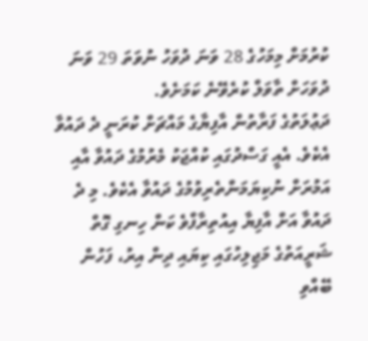ކުރުމަށް މިމަހުގެ 28 ވަނަ ދުވަހު ނުވަތަ 29 ވަނަ ދުވަހަށް ތާވަލް ކުރެވޭނެ ކަމަށެވެ.
ދަޢުލަތުގެ ފަރާތުން އާފިޔާގެ މައްޗަށް ކުރަނީ ދެ ދައުވާ އެކެވެ. އެއީ ގަސްދުގައި ކުއްޖަކު މެރުމުގެ ދައުވާ އާއި އަމުރަށް ނުކިޔަމަންތެރިވުމުގެ ދައުވާ އެކެވެ. މި ދެ ދައުވާ އަށް އާފިޔާ އިއުތިރާފްވެ ކަން ހިނގި ގޮތް ޝަރީއަތުގެ މަޖިލިހުގައި ކިޔައި ދިން އިރު، ފަހުން ބޭއްވި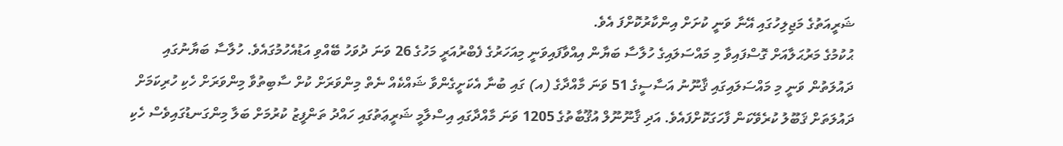ޝަރީއަތުގެ މަޖިލިހުގައި އޭނާ ވަނީ ކުށަށް އިންކާރުކޮށްފަ އެވެ.
ޙުކުމުގެ މަރުޙަލާއަށް ގޮސްފައިވާ މި މައްސަލައިގެ ހުލާސާ ބަޔާން އިއްވާފައިވަނީ މިއަހަރުގެ ފެބްރުއަރީ މަހުގެ 26 ވަނަ ދުވަހު ބޭއްވި އަޑުއެހުމުގައެވެ. ހުލާސާ ބަޔާނުގައި ދައުލަތުން ވަނީ މި މައްސަލައިގައި ޤާނޫނު އަސާސީގެ 51 ވަނަ މާއްދާގެ (އ) ގައި ބުނާ އެކަށީގެންވާ ޝައްކެއް ނެތް މިންވަރަށް ކުށް ސާބިތުވާ މިންވަރަށް ހެކި ހުރިކަމަށް ދައުލަތަށް ޤަބޫލު ކުރެވޭކަން ފާހަގަކޮށްފައެވެ. އަދި ޤާނޫނޫލް އުޤޫބާތުގެ 1205 ވަނަ މާއްދާގައި އިސްލާމީ ޝަރީޢަތުގައި ހައްދު ތަންފީޒު ކުރުމަށް ބަލާ މިންގަނޑުގައިވެސް ހެކި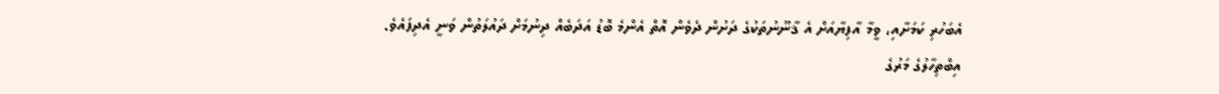އެބަހުރި ކަމަށާއި، ވީމާ އާފިޔާއަށް އެ ޤާނޫނުތަކުގެ ދަށުން ދެވެން އޮތް އެންމެ ބޮޑު އަދަބެއް ދިނުމަށް ދައުލަތުން ވަނީ އެދިފައެވެ.
އިބްތިހާލުގެ މަރުގެ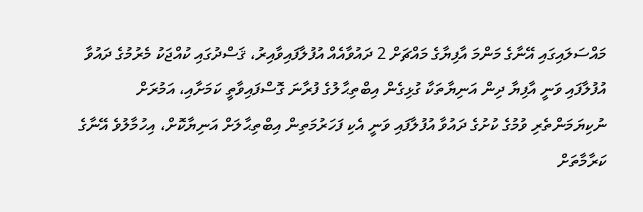މައްސަލައިގައި އޭނާގެ މަންމަ އާފިޔާގެ މައްޗަށް 2 ދައުވާއެއް އުފުލާފައިވާއިރު، ޤަސްދުގައި ކުއްޖަކު މެރުމުގެ ދައުވާ އުފުލާފައި ވަނީ އާފިޔާ ދިން އަނިޔާތަކާ ގުޅިގެން އިބްތިޙާލުގެ ފުރާނަ ގޮސްފައިވާތީ ކަމަށާއި، އަމުރަށް ނުކިޔަމަންތެރި ވުމުގެ ކުށުގެ ދައުވާ އުފުލާފައި ވަނީ އެކި ފަހަރުމަތިން އިބްތިޙާލަށް އަނިޔާކޮށް، އިހުމާލުވެ އޭނާގެ ކަރާމާތަށް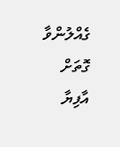ގެއްލުންވާ ގޮތަށް އާފިޔާ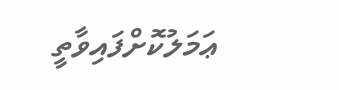ޢަމަލުކޮށްފައިވާތީ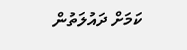ކަމަށް ދައުލަތުން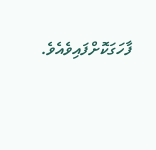ފާހަގަކޮށްފައިވެއެވެ.